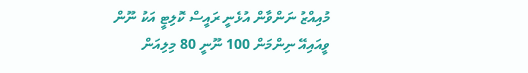މުއިއްޒު ނަންވާން އުޅެނީ ރައީސް ކޮލިޓީ އަކު ނޫން
ވީއައިއޭ ނިންމަން 100 ނޫނީ 80 މިލިއަން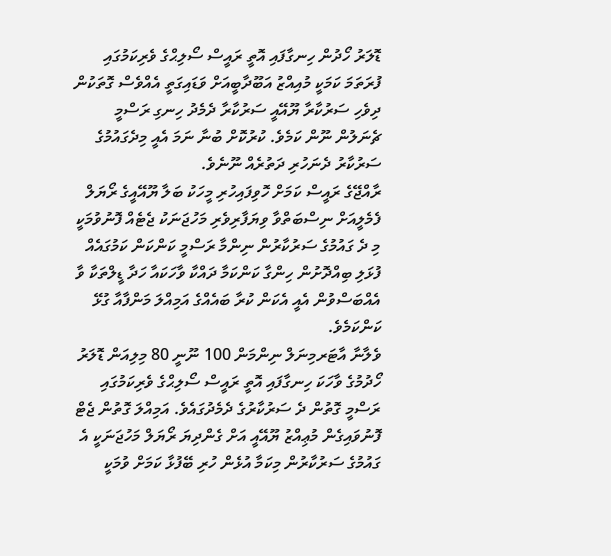ޑޮލަރު ހޯދުން ހިނގާފައި އޮތީ ރައީސް ސޯލިޙްގެ ވެރިކަމުގައި
ފުރަތަމަ ކަމަކީ މުއިއްޒު އަބޫދާބީއަށް ވަޑައިގަތީ އެއްވެސް ގޮތަކުން ދިވެހި ސަރުކާރާ ޔޫއޭއީ ސަރުކާރާ ދެމެދު ހިނގި ރަސްމީ ޗެނަލުން ނޫން ކަމެވެ. ކުރުކޮށް ބުނާ ނަމަ އެއީ މިދެގައުމުގެ ސަރުކާރު ދެނަހުރި ދަތުރެއް ނޫނެވެ.
ރާއްޖޭގެ ރައީސް ކަމަށް ހޮވިފައިހުރި މީހަކު ބަލާ ޔޫއޭއީގެ ރޯޔަލް ފެމެލީއަށް ނިސްބަތްވާ ވިޔަފާރިވެރި މަހުޖަނަކު ޖެޓެއް ފޮނުވުމަކީ މި ދެ ގައުމުގެ ސަރުކާރުން ނިންމާ ރަސްމީ ކަންކަން ކަމުގައެއް ފުޅަލި ބިއްދޮށުން ހިންގާ ކަންކަމާ ދައްކާ ވާހަކައާ ހަދާ ޑީލްތަކާ ވާ އެއްބަސްވުން އެއީ އެކަން ކުރާ ބައެއްގެ އަމިއްލަ މަންފާއާ ގުޅޭ ކަންކަމެވެ.
ވެލާނާ އާޓަރމިނަލް ނިންމަން 100 ނޫނީ 80 މިލިއަން ޑޮލަރު ހޯދުމުގެ ވާހަކަ ހިނގާފައި އޮތީ ރައީސް ސޯލިޙްގެ ވެރިކަމުގައި ރަސްމީ ގޮތުން ދެ ސަރުކާރުގެ ދެމެދުގައެވެ. އަމިއްލަ ގޮތުން ޖެޓް ފޮނުވައިގެން މުޢިއްޒު ޔޫއޭއީ އަށް ގެންދިޔަ ރޯޔަލް މަހުޖަނަކީ އެ ގައުމުގެ ސަރުކާރުން މިކަމާ އުޅެން ހުރި ބޭފުޅާ ކަމަށް ވުމަކީ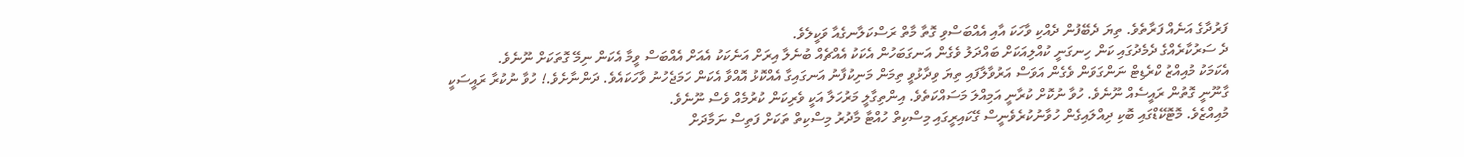ފަރުދާގެ އަނެއް ފަރާތެވެ. ތިޔަ ދެބޭފުން ދެއްކި ވާހަކަ އާއި އެއްބަސްވި ގޮތާ މާތް ރަސްކަލާނގެއާ ވަކީލެވެ.
ދެ ސަރުކާރެއްގެ ދެމެދުގައި ކަން ހިނގަނީ ކުއްލިއަކަށް ބައްދަލު ވެގެން އަނގަބަހުން އެކަކު އެއްޗެއް ބުނެލާ އިރަށް އަނެކަކު އެއަށް އެއްބަސް ވީމާ އެކަން ނިމޭ ގޮތަކަށް ނޫނެވެ.
އެކަމަކު މުއިއްޒު ކްރެޑިޓް ނަންގަވަން ވެގެން އަވަސް އަރުވާލާފައި ތިޔަ ވިދާޅުވީ ތިމަން މަނިކުފާނު އަނގައިގާ އެއްކޮޅު އޮއްވާ އެކަން ހަމަޖެހުނު ވާހަކައެވެ. ދަންނާށެވެ.! ހުވާ ނުކުރާ ރައީސަކީ ގާނޫނީ ގޮތުން ރައީސެއް ނޫނެވެ. ހުވާ ނުކޮށް ކުރާނީ އަމިއްލަ މަސައްކަތެވެ. އިންތިގާލީ މަރުހަލާ އަކީ ވެރިކަން ކުރުމެއް ވެސް ނޫނެވެ.
މުއިއްޒެވެ. މޮޓޮކޭޑްގައި ބޮކި ދިއްލައިގެން ހުވާނުކުރެވެނީސް ގޭކައިރީގައި މިސްކިތް ހުއްޓާ މާދުރު މިސްކިތް ތަކަށް ފަތިސް ނަމާދަށް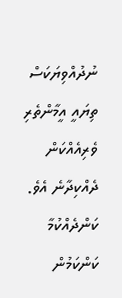ނުދުއްވިޔަކަސް ތިޔައީ އީމާންތެރި ވެރިއެއްކަން ދެއްކިދާނެ އެވެ. ކަންދެއްކުމާ ކަންކަމުން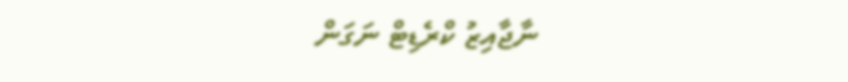ނާޖާއިޒު ކްރެޑިޓް ނަގަން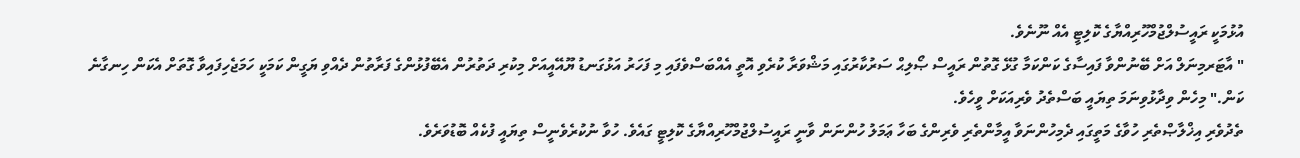އުޅުމަކީ ރައީސުލްޖުމްހޫރިއްޔާގެ ކޮލިޓީ އެއް ނޫނެވެ.
" އާޓަރމިނަލް އަށް ބޭނުންވާ ފައިސާގެ ކަންކަމާ ގުޅޭ ގޮތުން ރައީސް ޞޯލިޙް ސަރުކާރުގައި މަޝްވަރާ ކުރެވި އޮތީ އެއްބަސްވެފައި މި ފަހަރު އަޅުގަނޑު ޔޫއޭއީއަށް މިކުރި ދަތުރުން އެބޭފުޅުންގެ ފަރާތުން ދެއްވި ޔަގީން ކަމަކީ ހަމަޖެހިފައިވާ ގޮތަށް އެކަން ހިނގާނެ ކަން." މިހެން ވިދާޅުވިނަމަ ތިޔައީ ބަސްތެދު ވެރިއަކަށް ވީހެވެ.
ތެދުވެރި އިޚްލާޞްތެރި ހުވާގެ މަތީގައި ދެމިހުންނަވާ އީމާންތެރި ވެރިންގެ ބަހާ ޢަމަލު ހުންނަން ވާނީ ރައީސުލްޖުމްހޫރިއްޔާގެ ކޮލިޓީ ގައެވެ. ހުވާ ނުކުރެވެނީސް ތިޔައީ ފުކެއް ބޮޑުވަރެވެ.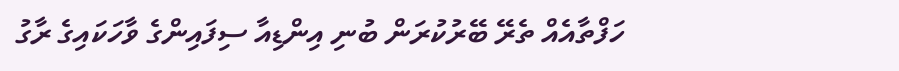ހަފްތާއެއް ތެރޭ ބޭރުކުރަން ބުނި އިންޑިއާ ސިފައިންގެ ވާހަކައިގެ ރާގު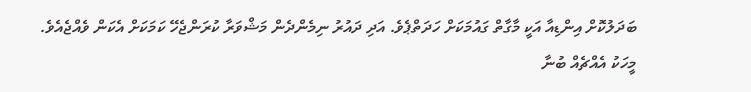ބަދަލުކޮށް އިންޑިއާ އަކީ މާގާތް ގައުމަކަށް ހަދަތްޕެވެ. އަދި ދައުރު ނިމެންދެން މަޝްވަރާ ކުރަންޖެހޭ ކަމަކަށް އެކަން ވެއްޖެއެވެ.
މީހަކު އެއްޗެއް ބުނާ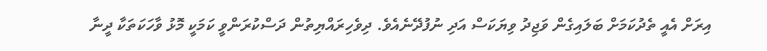އިރަށް އެއީ ތެދުކަމަށް ބަލައިގެން ވަޖިދު ވިޔަކަސް އަދި ނުފުދޭނެއެވެ. ދިވެހިރައްޔިތުން ދަސްކުރަންވީ ކަމަކީ މޮޅު ވާހަކަތަކާ ދީނާ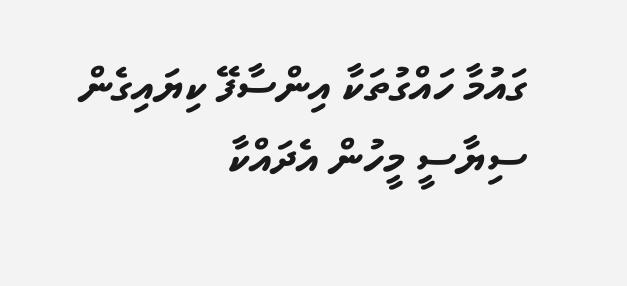ގައުމާ ހައްގުތަކާ އިންސާފޭ ކިޔައިގެން ސިޔާސީ މީހުން އެދައްކާ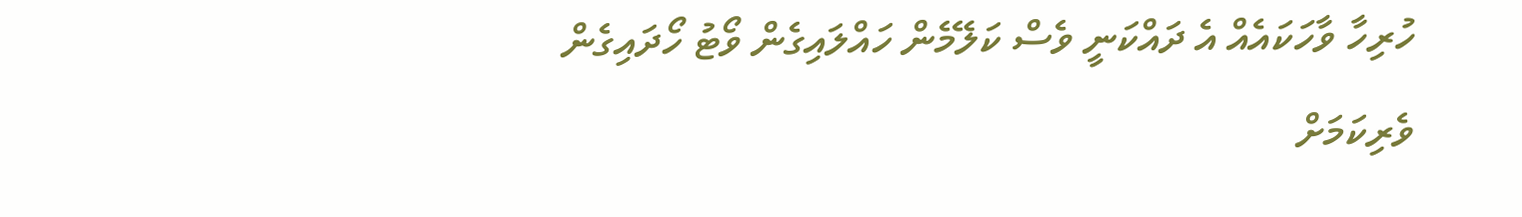ހުރިހާ ވާހަކައެއް އެ ދައްކަނީ ވެސް ކަލޭމެން ހައްލައިގެން ވޯޓު ހޯދައިގެން ވެރިކަމަށް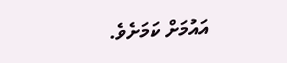އައުމަށް ކަމަށެވެ.